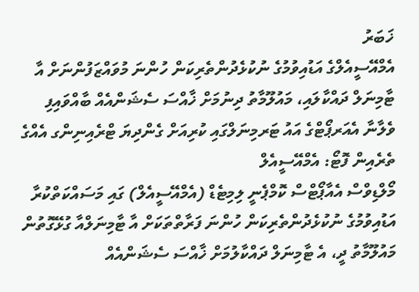ޚަބަރު
އެމްއޭސީއެލްގެ އަޑުއިވުމުގެ ނުކުޅެދުންތެރިކަން ހުންނަ މުވައްޒަފުންނަށް އާ ޓާމިނަލް ދައްކާލައި، މައުލޫމާތު ދިނުމަށް ޚާއްސަ ސެޝަންއެއް ބާއްވައިފި
ވެލާނާ އެއަރޕޯޓްގެ އައު ޓަރމިނަލްގައި ކުރިއަށް ގެންދިޔަ ޓްރެއިނިންގ އެއްގެ ތެރެއިން ފޮޓޯ: އެމްއޭސީއެލް
މޯލްޑިވްސް އެއާޕޯޓްސް ކޮމްޕެނީ ލިމިޓެޑް (އެމްއޭސީއެލް) ގައި މަސައްކަތްކުރާ އަޑުއިވުމުގެ ނުކުޅެދުންތެރިކަން ހުންނަ ފަރާތްތަކަށް އާ ޓާމިނަލްއާ ގުޅޭގޮތުން މައުލޫމާތު ދީ، އެ ޓާމިނަލް ދައްކާލުމަށް ޚާއްސަ ސެޝަންއެއް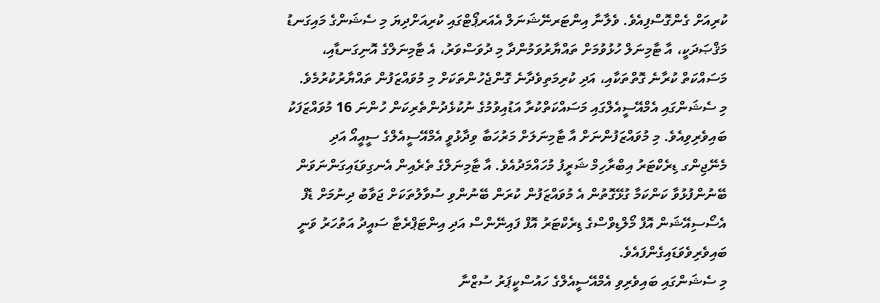ކުރިއަށް ގެންގޮސްފިއެވެ. ވެލާނާ އިންޓަރނޭޝަނަލް އެއަރޕޯޓްގައި ކުރިއަށްދިޔަ މި ސެޝަންގެ މައިގަނޑު މަޤްޞަދަކީ، އާ ޓާމިނަލް ހުޅުވުމަށް ތައްޔާރުވަމުންދާ މި ދުވަސްވަރު، އެ ޓާމިނަލްގެ އޮނިގަނޑާއި، މަސައްކަތް ކުރާނެ ގޮތްތަކާއި، އަދި ކުރިމަތިވެދާނެ ގޮންޖެހުންތަކަށް މި މުވައްޒަފުން ތައްޔާރުކުރުމެވެ.
މި ސެޝަންގައި އެމްއޭސީއެލްގައި މަސައްކަތްކުރާ އަޑުއިވުމުގެ ނުކުޅެދުންތެރިކަން ހުންނަ 16 މުވައްޒަފަކު ބައިވެރިވިއެވެ. މި މުވައްޒަފުންނަށް އާ ޓާމިނަލަށް މަރުހަބާ ވިދާޅުވީ އެމްއޭސީއެލްގެ ސީއީއޯ އަދި މެނޭޖިންގ ޑިރެކްޓަރު އިބްރާހިމް ޝަރީފު މުހައްމަދުއެވެ. އާ ޓާމިނަލްގެ ތެރެއިން އެނގިވަޑައިގަންނަވަން ބޭނުންފުޅުވާ ކަންކަމާ ގުޅޭގޮތުން އެ މުވައްޒަފުން ކުރަން ބޭނުންވި ސުވާލުތަކަށް ޖަވާބު ދިނުމަށް ޑެފް އެސޯސިއޭޝަން އޮފް މޯލްޑިވްސްގެ ޑިރެކްޓަރު އޮފް ފައިނޭންސް އަދި އިންޓަޕްރެޓާ ސައީދު އަތުހަރު ވަނީ ބައިވެރިވެވަޑައިގެންފައެވެ.
މި ސެޝަންގައި ބައިވެރިވި އެމްއޭސީއެލްގެ ހައުސްކީޕަރު ސުޒްނާ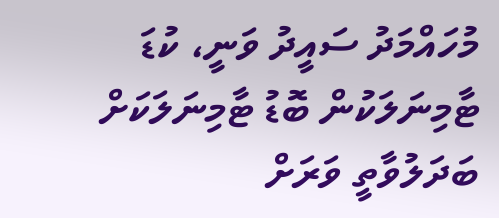މުހައްމަދު ސައީދު ވަނީ، ކުޑަ ޓާމިނަލަކުން ބޮޑު ޓާމިނަލަކަށް ބަދަލުވާތީ ވަރަށް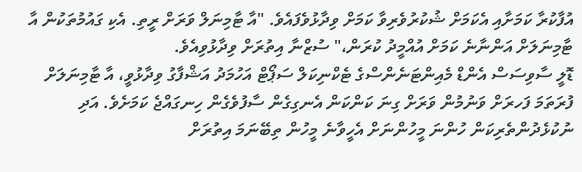އުފާކުރާ ކަމަށާއި އެކަމަށް ޝުކުރުވެރިވާ ކަމަށް ވިދާޅުވެފައެވެ. "އާ ޓާމިނަލް ވަރަށް ރީތި. އެކި ގައުމުތަކުން އާ ޓާމިނަލަށް އަންނާނެ ކަމަށް އުއްމީދު ކުރަން،" ސުޒްނާ އިތުރަށް ވިދާޅުވިއެވެ.
ޑޮލީ ސާވިސަސް އެންޑް މެއިންޓަނެންސްގެ ޓެކްނިކަލް ސަޕޯޓް އަހުމަދު އަޝްފާގު ވިދާޅުވީ، އާ ޓާމިނަލަށް ފުރަތަމަ ފަހރަށް ވަނުމުން ވަރަށް ގިނަ ކަންކަން އެނގިގެން ސާފުވެގެން ހިނގައްޖެ ކަމަށެވެ. އަދި ނުކުޅެދުންތެރިކަން ހުންނަ މީހުންނަށް އެހީވާނެ މީހުން ތިބޭނަމަ އިތުރަށް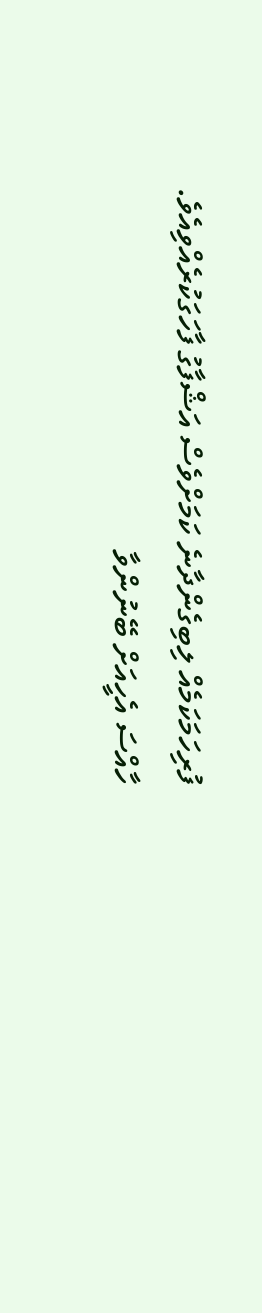ފުރިހަމަކަމެއް ލިބިގެންދާނެ ކަމަށްވެސް އަޝްފާގު ފާހަގަކުރެއްވިއެވެ.
ހާއްސަ އެހީއަށް ބޭނުންވާ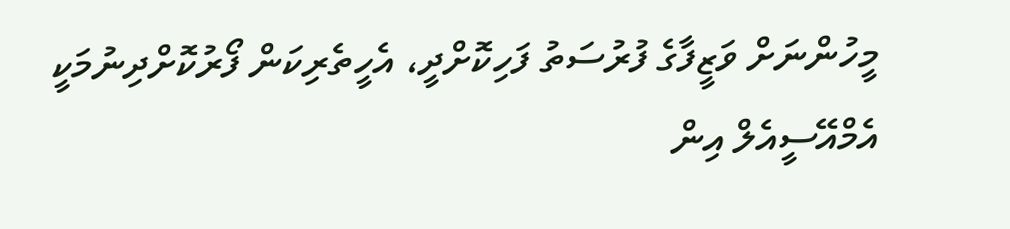މީހުންނަށް ވަޒީފާގެ ފުރުސަތު ފަހިކޮށްދީ، އެހީތެރިކަން ފޯރުކޮށްދިނުމަކީ އެމްއޭސީއެލް އިން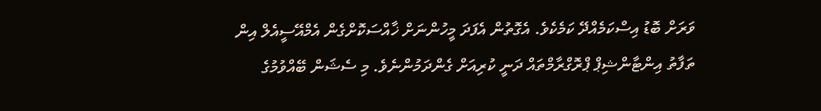ވަރަށް ބޮޑު އިސްކަމެއްދޭ ކަމެކެވެ. އެގޮތުން އެފަދަ މީހުންނަށް ޚާއްސަކޮށްގެން އެމްއޭސީއެލް އިން ތަފާތު އިންޓާންޝިޕް ޕްރޮގްރާމްތައް ދަނީ ކުރިއަށް ގެންދަމުންނެވެ. މި ސެޝަން ބޭއްވުމުގެ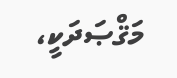މަޤްޞަދަކީ،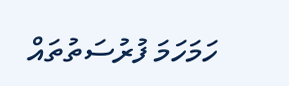ހަމަހަމަ ފުރުސަތުތައް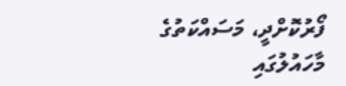ފޯރުކޮށްދީ، މަސައްކަތުގެ މާހައުލުގައި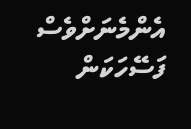އެންމެނަށްވެސް ފަސޭހަކަން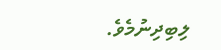ލިބިދިނުމެވެ.